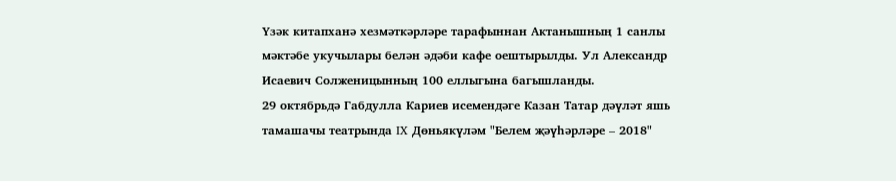Үзәк китапханә хезмәткәрләре тарафыннан Актанышның 1 санлы мәктәбе укучылары белән әдәби кафе оештырылды. Ул Александр Исаевич Солженицынның 100 еллыгына багышланды.
29 октябрьдә Габдулла Кариев исемендәге Казан Татар дәүләт яшь тамашачы театрында IX Дөньякүләм "Белем җәүһәрләре – 2018"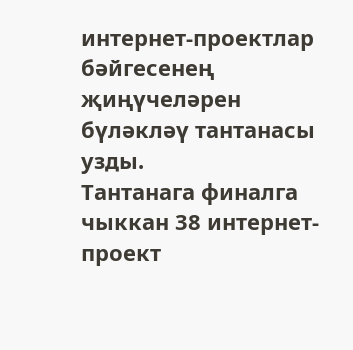интернет-проектлар бәйгесенең җиңүчеләрен бүләкләү тантанасы узды.
Тантанага финалга чыккан 38 интернет-проект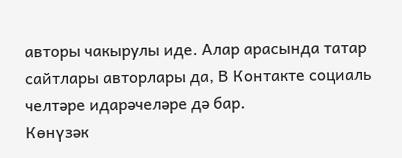авторы чакырулы иде. Алар арасында татар сайтлары авторлары да, В Контакте социаль челтәре идарәчеләре дә бар.
Көнүзәк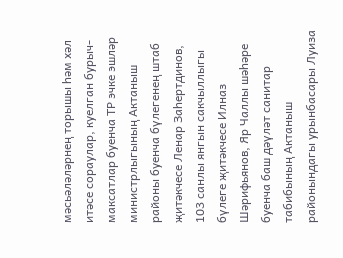мәсьәләләрнең торышы һәм хәл итәсе сораулар, куелган бурыч-максатлар буенча ТР эчке эшләр министрлыгының Актаныш районы буенча бүлегенең штаб җитәкчесе Ленар Заһертдинов, 103 санлы янгын сакчыллыгы бүлеге җитәкчесе Илназ Шәрифьянов, Яр Чаллы шәһәре буенча баш дәүләт санитар табибының Актаныш районындагы урынбасары Луиза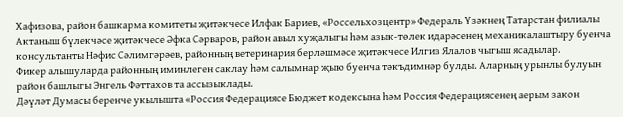Хафизова, район башкарма комитеты җитәкчесе Илфак Бариев, «Россельхозцентр» Федераль Үзәкнең Татарстан филиалы Актаныш бүлекчәсе җитәкчесе Әфка Сәрваров, район авыл хуҗалыгы һәм азык-төлек идарәсенең механикалаштыру буенча консультанты Нәфис Сәлимгәрәев, районның ветеринария берләшмәсе җитәкчесе Илгиз Ялалов чыгыш ясадылар.
Фикер алышуларда районның иминлеген саклау һәм салымнар җыю буенча тәкъдимнәр булды. Аларның урынлы булуын район башлыгы Энгель Фәттахов та ассызыклады.
Дәүләт Думасы беренче укылышта «Россия Федерациясе Бюджет кодексына һәм Россия Федерациясенең аерым закон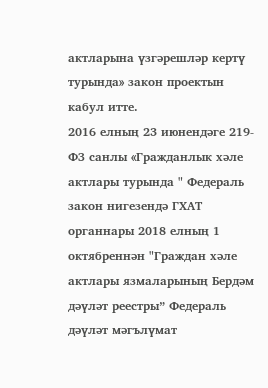актларына үзгәрешләр кертү турында» закон проектын кабул итте.
2016 елның 23 июнендәге 219-ФЗ санлы «Гражданлык хәле актлары турында " Федераль закон нигезендә ГХАТ органнары 2018 елның 1 октябреннән "Граждан хәле актлары язмаларының Бердәм дәүләт реестры” Федераль дәүләт мәгълүмат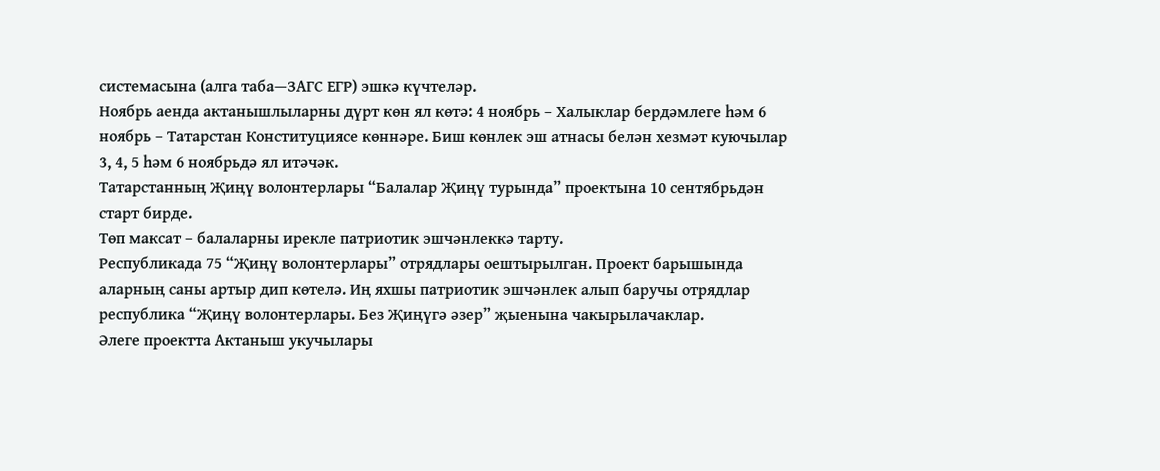системасына (алга таба—ЗАГС ЕГР) эшкә күчтеләр.
Ноябрь аенда актанышлыларны дүрт көн ял көтә: 4 ноябрь – Халыклар бердәмлеге һәм 6 ноябрь – Татарстан Конституциясе көннәре. Биш көнлек эш атнасы белән хезмәт куючылар 3, 4, 5 һәм 6 ноябрьдә ял итәчәк.
Татарстанның Җиңү волонтерлары “Балалар Җиңү турында” проектына 10 сентябрьдән старт бирде.
Төп максат – балаларны ирекле патриотик эшчәнлеккә тарту.
Республикада 75 “Җиңү волонтерлары” отрядлары оештырылган. Проект барышында аларның саны артыр дип көтелә. Иң яхшы патриотик эшчәнлек алып баручы отрядлар республика “Җиңү волонтерлары. Без Җиңүгә әзер” җыенына чакырылачаклар.
Әлеге проектта Актаныш укучылары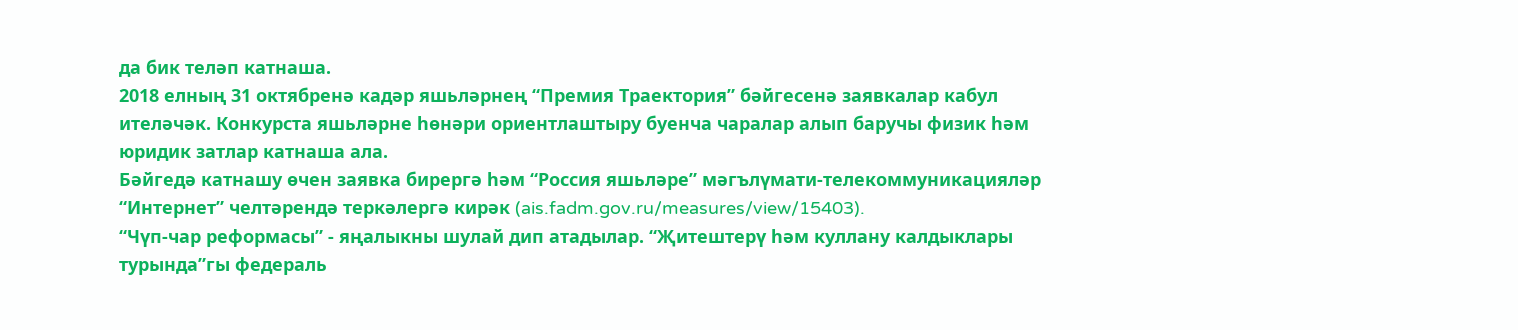да бик теләп катнаша.
2018 елның 31 октябренә кадәр яшьләрнең “Премия Траектория” бәйгесенә заявкалар кабул ителәчәк. Конкурста яшьләрне һөнәри ориентлаштыру буенча чаралар алып баручы физик һәм юридик затлар катнаша ала.
Бәйгедә катнашу өчен заявка бирергә һәм “Россия яшьләре” мәгълүмати-телекоммуникацияләр “Интернет” челтәрендә теркәлергә кирәк (ais.fadm.gov.ru/measures/view/15403).
“Чүп-чар реформасы” - яңалыкны шулай дип атадылар. “Җитештерү һәм куллану калдыклары турында”гы федераль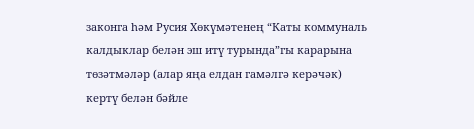законга һәм Русия Хөкүмәтенең “Каты коммуналь калдыклар белән эш итү турында”гы карарына төзәтмәләр (алар яңа елдан гамәлгә керәчәк) кертү белән бәйле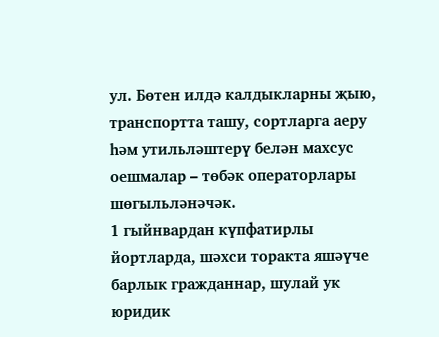ул. Бөтен илдә калдыкларны җыю, транспортта ташу, сортларга аеру һәм утильләштерү белән махсус оешмалар – төбәк операторлары шөгыльләнәчәк.
1 гыйнвардан күпфатирлы йортларда, шәхси торакта яшәүче барлык гражданнар, шулай ук юридик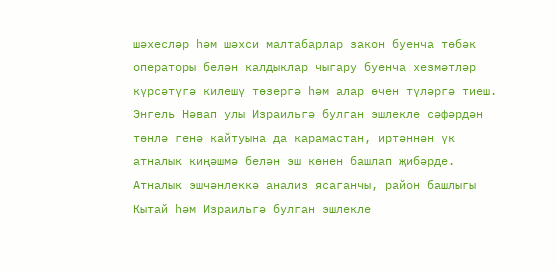шәхесләр һәм шәхси малтабарлар закон буенча төбәк операторы белән калдыклар чыгару буенча хезмәтләр күрсәтүгә килешү төзергә һәм алар өчен түләргә тиеш.
Энгель Нәвап улы Израильгә булган эшлекле сәфәрдән төнлә генә кайтуына да карамастан, иртәннән үк атналык киңәшмә белән эш көнен башлап җибәрде. Атналык эшчәнлеккә анализ ясаганчы, район башлыгы Кытай һәм Израильгә булган эшлекле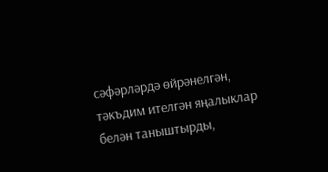сәфәрләрдә өйрәнелгән, тәкъдим ителгән яңалыклар белән таныштырды,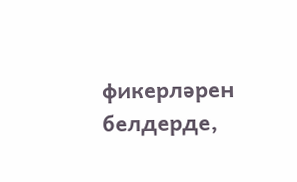фикерләрен белдерде,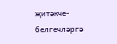җитәкче-белгечләргә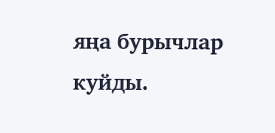яңа бурычлар куйды.